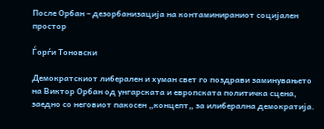После Орбан – дезорбанизација на контаминираниот социјален простор

Ѓорѓи Тоновски

Демократскиот либерален и хуман свет го поздрави заминувањето на Виктор Орбан од унгарската и европската политичка сцена, заедно со неговиот пакосен „концепт„ за илиберална демократија.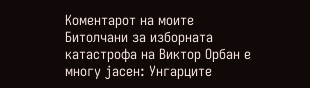Коментарот на моите Битолчани за изборната катастрофа на Виктор Орбан е многу јасен: Унгарците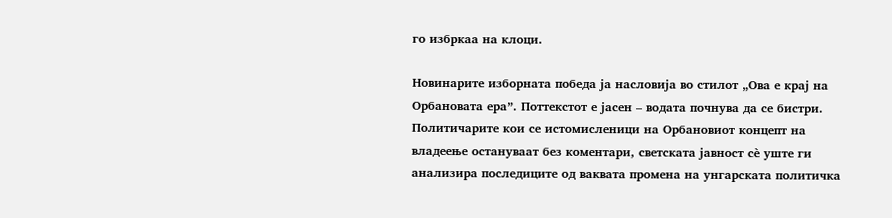го избркаа на клоци.

Новинарите изборната победа ја насловија во стилот „Ова е крај на Орбановата ера”. Поттекстот е јасен – водата почнува да се бистри. Политичарите кои се истомисленици на Орбановиот концепт на владеење остануваат без коментари, светската јавност сè уште ги анализира последиците од ваквата промена на унгарската политичка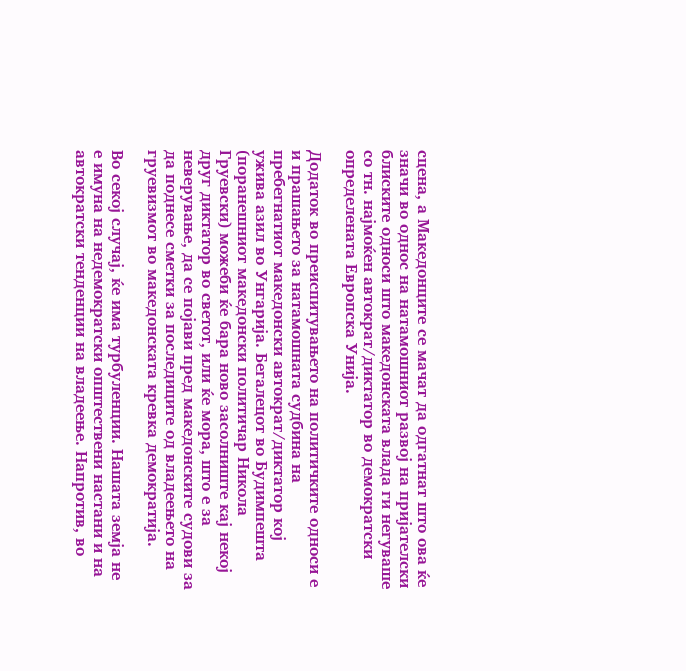сцена, а Македонците се мачат да одгатнат што ова ќе значи во однос на натамошниот развој на пријателски блиските односи што македонската влада ги негуваше со тн. најмоќен автократ/диктатор во демократски определената Европска Унија.

Додаток во преиспитувањето на политичките односи е и прашањето за натамошната судбина на пребегнатиот македонски автократ/диктатор кој ужива азил во Унгарија. Бегалецот во Будимпешта (поранешниот македонски политичар Никола Груевски) можеби ќе бара ново засолниште кај некој друг диктатор во светот, или ќе мора, што е за неверување, да се појави пред македонските судови за да поднесе сметки за последиците од владеењето на груевизмот во македонската кревка демократија.

Во секој случај, ќе има турбуленции. Нашата земја не е имуна на недемократски општествени настани и на автократски тенденции на владеење. Напротив, во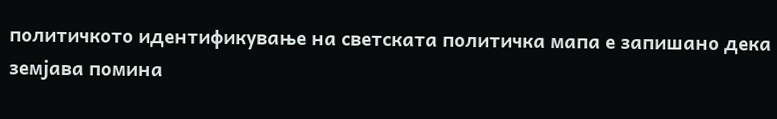политичкото идентификување на светската политичка мапа е запишано дека земјава помина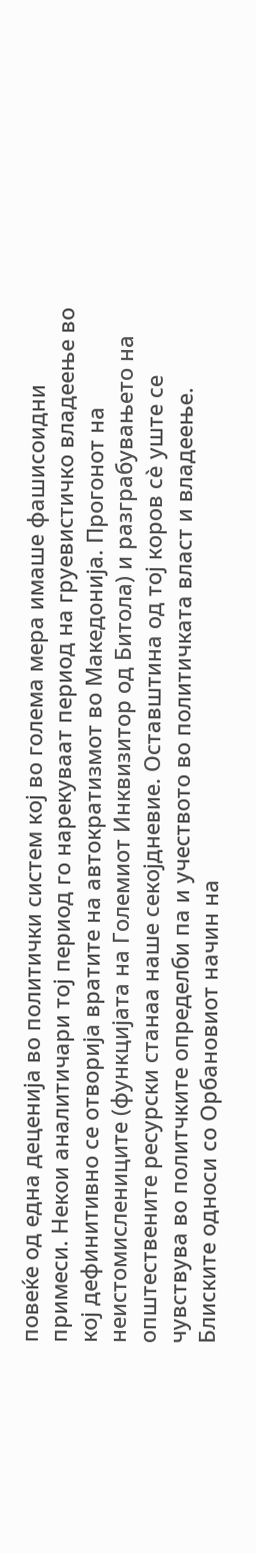повеќе од една деценија во политички систем кој во голема мера имаше фашисоидни примеси. Некои аналитичари тој период го нарекуваат период на груевистичко владеење во кој дефинитивно се отворија вратите на автократизмот во Македонија. Прогонот на неистомислениците (функцијата на Големиот Инквизитор од Битола) и разграбувањето на општествените ресурски станаа наше секојдневие. Оставштина од тој коров сè уште се чувствува во политчките определби па и учеството во политичката власт и владеење. Блиските односи со Орбановиот начин на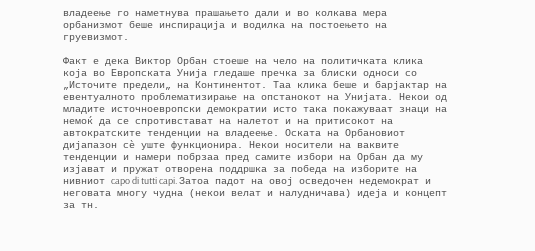владеење го наметнува прашањето дали и во колкава мера  орбанизмот беше инспирација и водилка на постоењето на груевизмот.

Факт е дека Виктор Орбан стоеше на чело на политичката клика која во Европската Унија гледаше пречка за блиски односи со „Источите предели„ на Континентот. Таа клика беше и барјактар на евентуалното проблематизирање на опстанокот на Унијата. Некои од младите источноевропски демократии исто така покажуваат знаци на немоќ да се спротивстават на налетот и на притисокот на автократските тенденции на владеење. Оската на Орбановиот дијапазон сè уште функционира. Некои носители на ваквите тенденции и намери побрзаа пред самите избори на Орбан да му изјават и пружат отворена поддршка за победа на изборите на нивниот capo di tutti capi. Затоа падот на овој осведочен недемократ и неговата многу чудна (некои велат и налудничава) идеја и концепт за тн.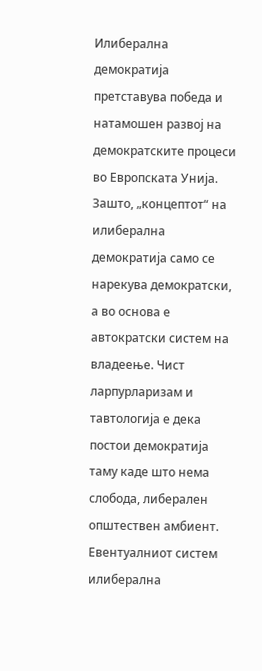Илиберална демократија претставува победа и натамошен развој на демократските процеси во Европската Унија. Зашто, „концептот“ на илиберална демократија само се нарекува демократски, а во основа е автократски систем на владеење. Чист ларпурларизам и тавтологија е дека постои демократија таму каде што нема слобода, либерален општествен амбиент. Евентуалниот систем илиберална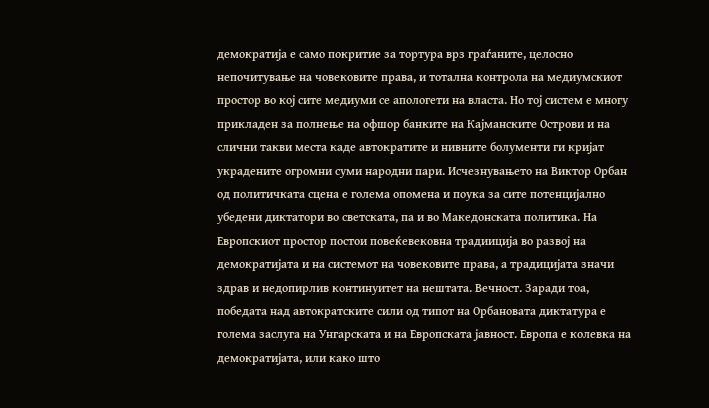демократија е само покритие за тортура врз граѓаните, целосно непочитување на човековите права, и тотална контрола на медиумскиот простор во кој сите медиуми се апологети на власта. Но тој систем е многу прикладен за полнење на офшор банките на Кајманските Острови и на слични такви места каде автократите и нивните болументи ги кријат украдените огромни суми народни пари. Исчезнувањето на Виктор Орбан од политичката сцена е голема опомена и поука за сите потенцијално убедени диктатори во светската, па и во Македонската политика. На Европскиот простор постои повеќевековна традииција во развој на демократијата и на системот на човековите права, а традицијата значи здрав и недопирлив континуитет на нештата. Вечност. Заради тоа, победата над автократските сили од типот на Орбановата диктатура е голема заслуга на Унгарската и на Европската јавност. Европа е колевка на демократијата, или како што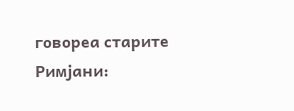говореа старите Римјани: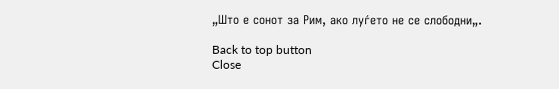„Што е сонот за Рим, ако луѓето не се слободни„.

Back to top button
Close